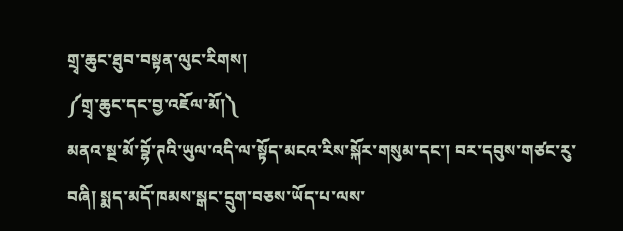གྲྭ་ཆུང་ཐུབ་བསྟན་ལུང་རིགས།
༼གྲྭ་ཆུང་དང་བྱ་འཇོལ་མོ།༽
མནའ་སྔ་མོ་བྷོ་ཊའི་ཡུལ་འདི་ལ་སྟོད་མངའ་རིས་སྐོར་གསུམ་དང་། བར་དབུས་གཙང་རུ་བཞི། སྨད་མདོ་ཁམས་སྒང་དྲུག་བཅས་ཡོད་པ་ལས་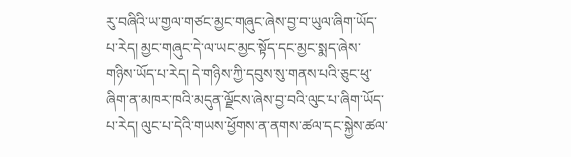རུ་བཞིའི་ཡ་གྱལ་གཙང་མྱང་གཞུང་ཞེས་བྱ་བ་ཡུལ་ཞིག་ཡོད་པ་རེད། མྱང་གཞུང་དེ་ལ་ཡང་མྱང་སྟོད་དང་མྱང་སྨད་ཞེས་གཉིས་ཡོད་པ་རེད། དེ་གཉིས་ཀྱི་དབུས་སུ་གནས་པའི་ཅུང་ཕུ་ཞིག་ན་མཁར་ཁའི་མདུན་ལྗོངས་ཞེས་བྱ་བའི་ལུང་པ་ཞིག་ཡོད་པ་རེད། ལུང་པ་དེའི་གཡས་ཕྱོགས་ན་ནགས་ཚལ་དང་སྐྱེས་ཚལ་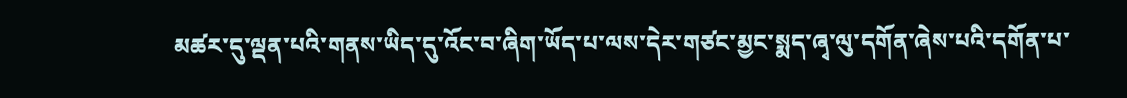མཚར་དུ་ལྡན་པའི་གནས་ཡིད་དུ་འོང་བ་ཞིག་ཡོད་པ་ལས་དེར་གཙང་མྱང་སྨད་ཞྭ་ལུ་དགོན་ཞེས་པའི་དགོན་པ་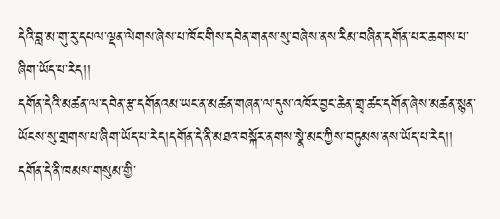དེའི་བླ་མ་གུ་རུ་དཔལ་ལྡན་ལེགས་ཞེས་པ་ཁོང་གིས་དབེན་གནས་སུ་བཞེས་ནས་རིམ་བཞིན་དགོན་པར་ཆགས་པ་ཞིག་ཡོད་པ་རེད།།
དགོན་དེའི་མཚན་ལ་དབེན་རྩ་དགོནའམ་ཡང་ན་མཚན་གཞན་ལ་དུས་འཁོར་བྱང་ཆེན་གྲྭ་ཚང་དགོན་ཞེས་མཚན་སྙན་ཡོངས་སུ་གྲགས་པ་ཞིག་ཡོད་པ་རེད།དགོན་དེ་ནི་མཐའ་བསྐོར་ནགས་སྣེ་མང་ཀྱིས་བཏུམས་ནས་ཡོད་པ་རེད།།
དགོན་དེ་ནི་ཁམས་གསུམ་གྱི་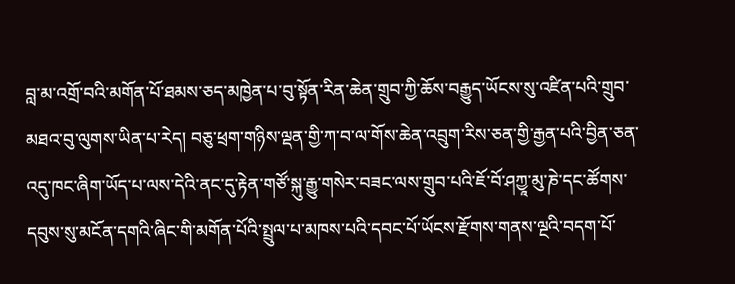བླ་མ་འགྲོ་བའི་མགོན་པོ་ཐམས་ཅད་མཁྱེན་པ་བུ་སྟོན་རིན་ཆེན་གྲུབ་ཀྱི་ཆོས་བརྒྱུད་ཡོངས་སུ་འཛིན་པའི་གྲུབ་མཐའ་བུ་ལུགས་ཡིན་པ་རེད། བཅུ་ཕྲག་གཉིས་ལྡན་གྱི་ཀ་བ་ལ་གོས་ཆེན་འབྲུག་རིས་ཅན་གྱི་རྒྱན་པའི་བྱིན་ཅན་འདུ་ཁང་ཞིག་ཡོད་པ་ལས་དེའི་ནང་དུ་རྟེན་གཙོ་སྐུ་རྒྱུ་གསེར་བཟང་ལས་གྲུབ་པའི་ཇོ་བོ་ཤཀྱཱ་མུ་ཎེ་དང་ཚོགས་དབུས་སུ་མངོན་དགའི་ཞིང་གི་མགོན་པོའི་སྤྲུལ་པ་མཁས་པའི་དབང་པོ་ཡོངས་རྫོགས་གནས་ལྔའི་བདག་པོ་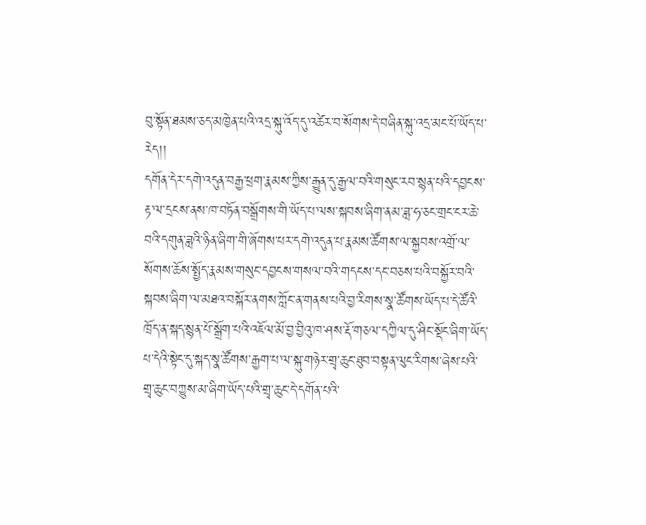བུ་སྟོན་ཐམས་ཅད་མཁྱེན་པའི་འདྲ་སྐུ་འོད་དུ་འཚེར་བ་སོགས་དེ་བཞིན་སྐུ་འདྲ་མང་པོ་ཡོད་པ་རེད།།
དགོན་དེར་དགེ་འདུན་བརྒྱ་ཕྲག་རྣམས་ཀྱིས་རྒྱུན་དུ་རྒྱལ་བའི་གསུང་རབ་སྙན་པའི་དབྱངས་རྟ་ལ་དྲངས་ནས་ཁ་བཏོན་བསྒྲོགས་གི་ཡོད་པ་ལས་སྐབས་ཞིག་ནམ་ཟླ་ཧ་ཅང་གྲང་ངར་ཆེ་བའི་དགུན་ཟླའི་ཉིན་ཞིག་གི་ཞོགས་པར་དགེ་འདུན་པ་རྣམས་ཚོགས་ལ་སྐྱབས་འགྲོ་ལ་སོགས་ཆོས་སྤྱོད་རྣམས་གསུང་དབྱངས་གསལ་བའི་གདངས་དང་བཅས་པའི་བསྐྱོར་བའི་སྐབས་ཞིག་ལ་མཐའ་བསྐོར་ནགས་ཀློང་ན་གནས་པའི་བྱ་རིགས་སྣ་ཚོགས་ཡོད་པ་དེ་ཚོའི་ཁྲོད་ན་སྐད་སྙན་པོ་སྒྲོག་པའི་འཇོལ་མོ་བྱ་བྱིའུ་ཁ་ཤས་རྡོ་གཅལ་དཀྱིལ་དུ་ཤིང་སྡོང་ཞིག་ཡོད་པ་དེའི་སྟེང་དུ་སྐད་སྣ་ཚོགས་རྒྱག་པ་ལ་སྐུ་གཉེར་གྲྭ་ཆུང་ཐུབ་བསྟན་ལུང་རིགས་ཞེས་པའི་གྲྭ་ཆུང་བཀྱུས་མ་ཞིག་ཡོད་པའི་གྲྭ་ཆུང་དེ་དགོན་པའི་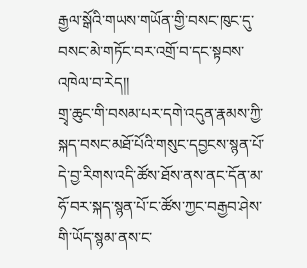རྒྱལ་སྒོའི་གཡས་གཡོན་གྱི་བསང་ཁུང་དུ་བསང་མེ་གཏོང་བར་འགྲོ་བ་དང་སྟབས་འཁེལ་བ་རེད།།
གྲྭ་ཆུང་གི་བསམ་པར་དགེ་འདུན་རྣམས་ཀྱི་སྐད་བསང་མཐོ་པོའི་གསུང་དབྱངས་སྙན་པོ་དེ་བྱ་རིགས་འདི་ཚོས་ཐོས་ནས་ནང་དོན་མ་ཧོ་བར་སྐད་སྙན་པོ་ང་ཚོས་ཀྱང་བརྒྱབ་ཤེས་གི་ཡོད་སྙམ་ནས་ང་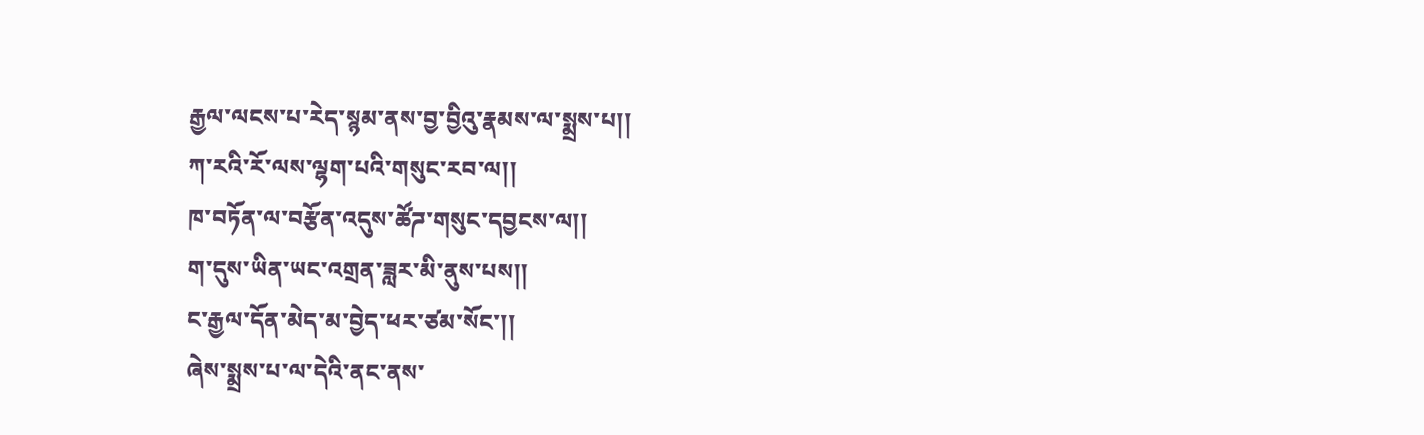རྒྱལ་ལངས་པ་རེད་སྙམ་ནས་བྱ་བྱིའུ་རྣམས་ལ་སྨྲས་པ།།
ཀ་རའི་རོ་ལས་ལྷག་པའི་གསུང་རབ་ལ།།
ཁ་བཏོན་ལ་བརྩོན་འདུས་ཚོཌ་གསུང་དབྱངས་ལ།།
ག་དུས་ཡིན་ཡང་འགྲན་ཟླར་མི་ནུས་པས།།
ང་རྒྱལ་དོན་མེད་མ་བྱེད་ཕར་ཙམ་སོང་།།
ཞེས་སྨྲས་པ་ལ་དེའི་ནང་ནས་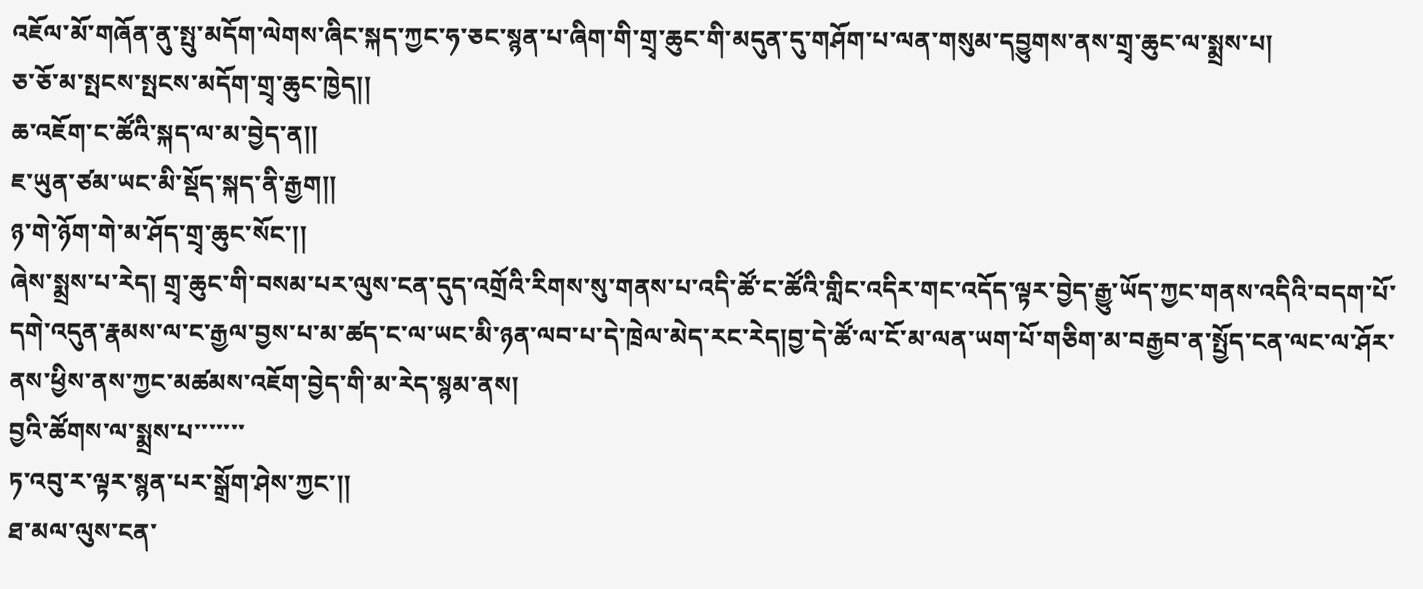འཇོལ་མོ་གཞོན་ནུ་སྤུ་མདོག་ལེགས་ཞིང་སྐད་ཀྱང་ཧ་ཅང་སྙན་པ་ཞིག་གི་གྲྭ་ཆུང་གི་མདུན་དུ་གཤོག་པ་ལན་གསུམ་དབྱུགས་ནས་གྲྭ་ཆུང་ལ་སྨྲས་པ།
ཅ་ཅོ་མ་སྤངས་སྤངས་མདོག་གྲྭ་ཆུང་ཁྱེད།།
ཆ་འཇོག་ང་ཚོའི་སྐད་ལ་མ་བྱེད་ན།།
ཇ་ཡུན་ཙམ་ཡང་མི་སྡོད་སྐད་ནི་རྒྱག།།
ཉ་གེ་ཉོག་གེ་མ་ཤོད་གྲྭ་ཆུང་སོང་།།
ཞེས་སྨྲས་པ་རེད། གྲྭ་ཆུང་གི་བསམ་པར་ལུས་ངན་དུད་འགྲོའི་རིགས་སུ་གནས་པ་འདི་ཚོ་ང་ཚོའི་གླིང་འདིར་གང་འདོད་ལྟར་བྱེད་རྒྱུ་ཡོད་ཀྱང་གནས་འདིའི་བདག་པོ་དགེ་འདུན་རྣམས་ལ་ང་རྒྱལ་བྱས་པ་མ་ཚད་ང་ལ་ཡང་མི་ཉན་ལབ་པ་དེ་ཁྲེལ་མེད་རང་རེད།བྱ་དེ་ཚོ་ལ་ངོ་མ་ལན་ཡག་པོ་གཅིག་མ་བརྒྱབ་ན་སྤྱོད་ངན་ལང་ལ་ཤོར་ནས་ཕྱིས་ནས་ཀྱང་མཚམས་འཇོག་བྱེད་གི་མ་རེད་སྙམ་ནས།
བྱའི་ཚོགས་ལ་སྨྲས་པ་་་་་་་
ཏ་འབུ་ར་ལྟར་སྙན་པར་སྒྲོག་ཤེས་ཀྱང་།།
ཐ་མལ་ལུས་ངན་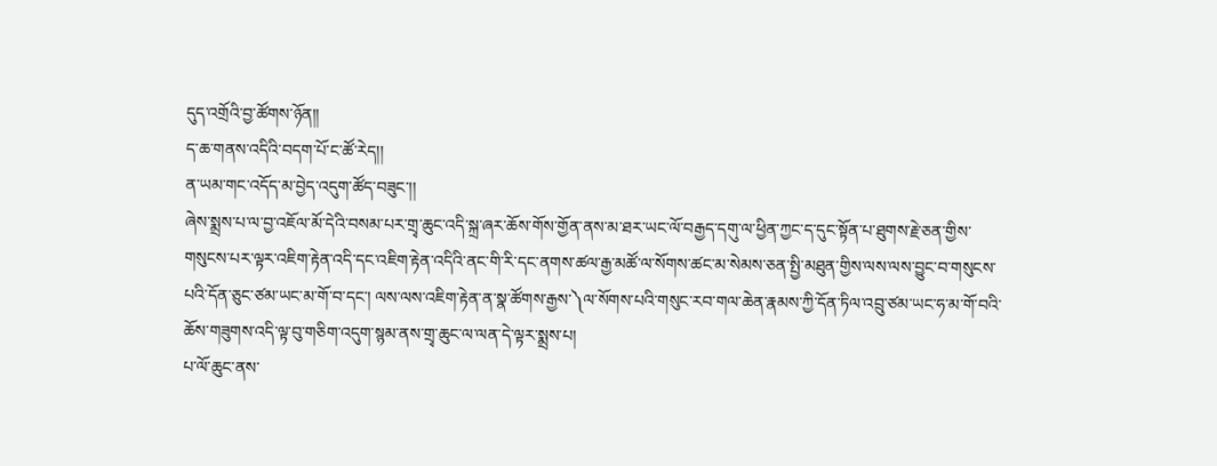དུད་འགྲོའི་བྱ་ཚོགས་ཉོན།།
ད་ཆ་གནས་འདིའི་བདག་པོ་ང་ཚོ་རེད།།
ན་ཡམ་གང་འདོད་མ་བྱེད་འདུག་ཚོད་བཟུང་།།
ཞེས་སྨྲས་པ་ལ་བྱ་འཇོལ་མོ་དེའི་བསམ་པར་གྲྭ་ཆུང་འདི་སྐྲ་ཞར་ཆོས་གོས་གྱོན་ནས་མ་ཐར་ཡང་ལོ་བརྒྱད་དགུ་ལ་ཕྱིན་ཀྱང་ད་དུང་སྟོན་པ་ཐུགས་རྗེ་ཅན་གྱིས་གསུངས་པར་ལྟར་འཇིག་རྟེན་འདི་དང་འཇིག་རྟེན་འདིའི་ནང་གི་རི་དང་ནགས་ཚལ་རྒྱ་མཚོ་ལ་སོགས་ཚང་མ་སེམས་ཅན་སྤྱི་མཐུན་གྱིས་ལས་ལས་བྱུང་བ་གསུངས་པའི་དོན་ཅུང་ཙམ་ཡང་མ་གོ་བ་དང་། ལས་ལས་འཇིག་རྟེན་ན་སྣ་ཚོགས་རྒྱས་༽ལ་སོགས་པའི་གསུང་རབ་གལ་ཆེན་རྣམས་ཀྱི་དོན་ཏིལ་འབྲུ་ཙམ་ཡང་ཧ་མ་གོ་བའི་ཆོས་གཟུགས་འདི་ལྟ་བུ་གཅིག་འདུག་སྙམ་ནས་གྲྭ་ཆུང་ལ་ལན་དེ་ལྟར་སྨྲས་པ།
པ་ལོ་ཆུང་ནས་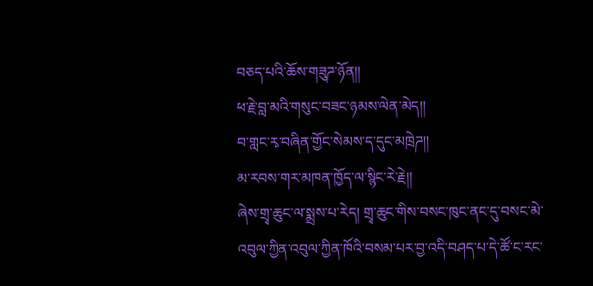བཅད་པའི་ཆོས་གཟུཌ་ཉོན།།
ཕ་རྗེ་བླ་མའི་གསུང་བཟང་ཉམས་ལེན་མེད།།
བ་གླང་རྭ་བཞིན་གྱོང་སེམས་ད་དུང་མཁྲེཌ།།
མ་རབས་གར་མཁན་ཁྱོད་ལ་སྙིང་རེ་རྗེ།།
ཞེས་གྲྭ་ཆུང་ལ་སྨྲས་པ་རེད། གྲྭ་ཆུང་གིས་བསང་ཁུང་ནང་དུ་བསང་མེ་འབུལ་ཀྱིན་འབུལ་ཀྱིན་ཁོའི་བསམ་པར་བྱ་འདི་བཤད་པ་དེ་ཚོ་ང་རང་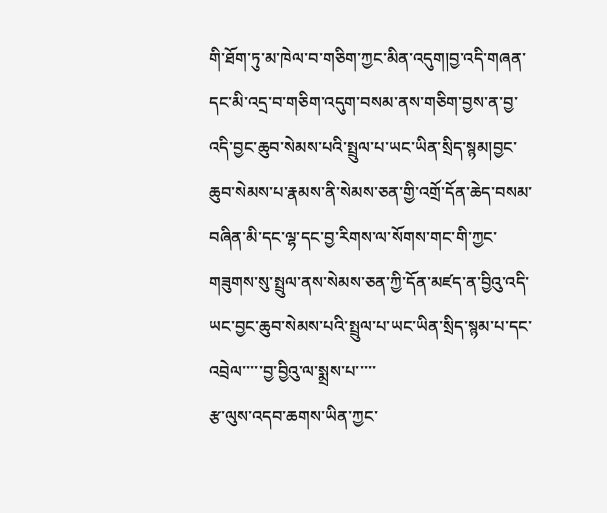གི་ཐོག་ཏུ་མ་ཁེལ་བ་གཅིག་ཀྱང་མིན་འདུག།བྱ་འདི་གཞན་དང་མི་འདྲ་བ་གཅིག་འདུག་བསམ་ནས་གཅིག་བྱས་ན་བྱ་འདི་བྱང་ཆུབ་སེམས་པའི་སྤྲུལ་པ་ཡང་ཡིན་སྲིད་སྙམ།བྱང་ཆུབ་སེམས་པ་རྣམས་ནི་སེམས་ཅན་གྱི་འགྲོ་དོན་ཆེད་བསམ་བཞིན་མི་དང་ལྷ་དང་བྱ་རིགས་ལ་སོགས་གང་གི་ཀྱང་གཟུགས་སུ་སྤྲུལ་ནས་སེམས་ཅན་ཀྱི་དོན་མཛད་ན་བྱིའུ་འདི་ཡང་བྱང་ཆུབ་སེམས་པའི་སྤྲུལ་པ་ཡང་ཡིན་སྲིད་སྙམ་པ་དང་འབྲེལ་་་་་བྱ་བྱིའུ་ལ་སྨྲས་པ་་་་་
རྩ་ལུས་འདབ་ཆགས་ཡིན་ཀྱང་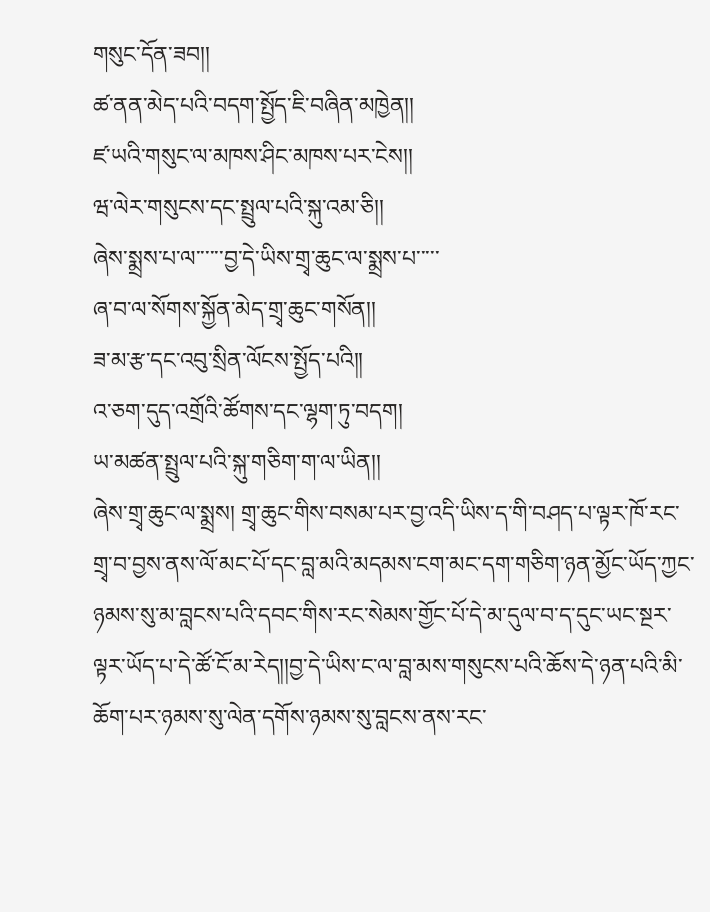གསུང་དོན་ཟབ།།
ཚ་ནན་མེད་པའི་བདག་སྤྱོད་ཇི་བཞིན་མཁྱེན།།
ཛ་ཡའི་གསུང་ལ་མཁས་ཤིང་མཁས་པར་ངེས།།
ཝ་ལེར་གསུངས་དང་སྤྲུལ་པའི་སྐུ་འམ་ཅི།།
ཞེས་སྨྲས་པ་ལ་་་་་་བྱ་དེ་ཡིས་གྲྭ་ཆུང་ལ་སྨྲས་པ་་་་་
ཞ་བ་ལ་སོགས་སྐྱོན་མེད་གྲྭ་ཆུང་གསོན།།
ཟ་མ་རྩ་དང་འབུ་སྲིན་ལོངས་སྤྱོད་པའི།།
འ་ཅག་དུད་འགྲོའི་ཚོགས་དང་ལྷག་ཏུ་བདག།
ཡ་མཚན་སྤྲུལ་པའི་སྐུ་གཅིག་ག་ལ་ཡིན།།
ཞེས་གྲྭ་ཆུང་ལ་སྨྲས། གྲྭ་ཆུང་གིས་བསམ་པར་བྱ་འདི་ཡིས་ད་གི་བཤད་པ་ལྟར་ཁོ་རང་གྲྭ་བ་བྱས་ནས་ལོ་མང་པོ་དང་བླ་མའི་མདམས་ངག་མང་དག་གཅིག་ཉན་མྱོང་ཡོད་ཀྱང་ཉམས་སུ་མ་བླངས་པའི་དབང་གིས་རང་སེམས་གྱོང་པོ་དེ་མ་དུལ་བ་ད་དུང་ཡང་སྔར་ལྟར་ཡོད་པ་དེ་ཚོ་ངོ་མ་རེད།།བྱ་དེ་ཡིས་ང་ལ་བླ་མས་གསུངས་པའི་ཆོས་དེ་ཉན་པའི་མི་ཆོག་པར་ཉམས་སུ་ལེན་དགོས་ཉམས་སུ་བླངས་ནས་རང་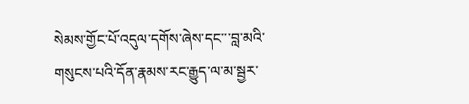སེམས་གྱོང་པོ་འདུལ་དགོས་ཞེས་དང་་་བླ་མའི་གསུངས་པའི་དོན་རྣམས་རང་རྒྱུད་ལ་མ་སྦྱར་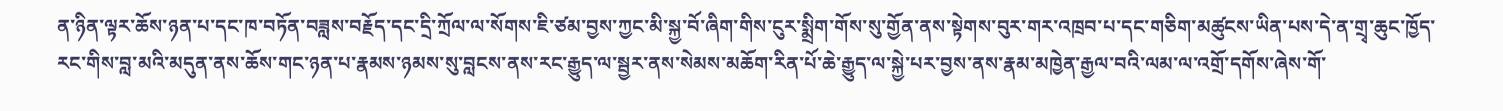ན་ཉིན་ལྟར་ཆོས་ཉན་པ་དང་ཁ་བཏོན་བཟླས་བརྗོད་དང་དྲི་ཀྲོལ་ལ་སོགས་ཇི་ཙམ་བྱས་ཀྱང་མི་སྐྱ་བོ་ཞིག་གིས་ངུར་སྨྲིག་གོས་སུ་གྱོན་ནས་སྟེགས་བུར་གར་འཁྲབ་པ་དང་གཅིག་མཚུངས་ཡིན་པས་དེ་ན་གྲྭ་ཆུང་ཁྱོད་རང་གིས་བླ་མའི་མདུན་ནས་ཆོས་གང་ཉན་པ་རྣམས་ཉམས་སུ་བླངས་ནས་རང་རྒྱུད་ལ་སྦྱར་ནས་སེམས་མཆོག་རིན་པོ་ཆེ་རྒྱུད་ལ་སྐྱེ་པར་བྱས་ནས་རྣམ་མཁྱེན་རྒྱལ་བའི་ལམ་ལ་འགྲོ་དགོས་ཞེས་གོ་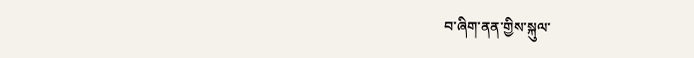བ་ཞིག་ནན་གྱིས་སྐུལ་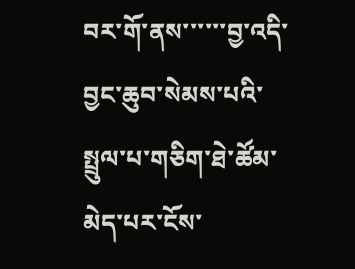བར་གོ་ནས་་་་་་བྱ་འདི་བྱང་ཆུབ་སེམས་པའི་སྤྲུལ་པ་གཅིག་ཐེ་ཚོམ་མེད་པར་ངོས་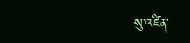སུ་འཛིན་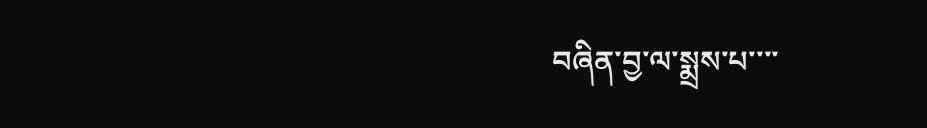བཞིན་བྱ་ལ་སྨྲས་པ་་་་